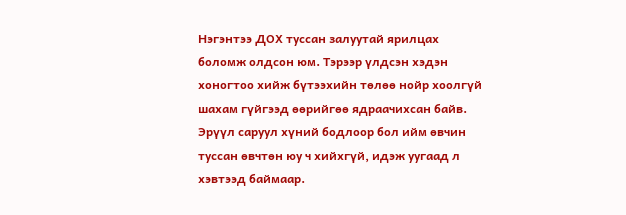Нэгэнтээ ДОХ туссан залуутай ярилцах боломж олдсон юм. Тэрээр үлдсэн хэдэн хоногтоо хийж бүтээхийн төлөө нойр хоолгүй шахам гүйгээд өөрийгөө ядраачихсан байв. Эрүүл саруул хүний бодлоор бол ийм өвчин туссан өвчтөн юу ч хийхгүй, идэж уугаад л хэвтээд баймаар.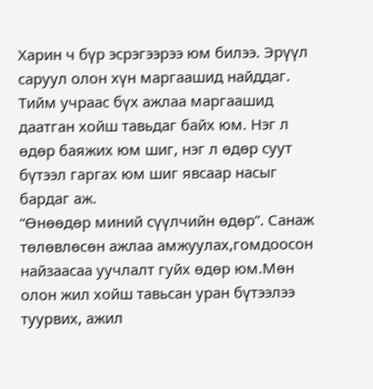Харин ч бүр эсрэгээрээ юм билээ. Эрүүл саруул олон хүн маргаашид найддаг. Тийм учраас бүх ажлаа маргаашид даатган хойш тавьдаг байх юм. Нэг л өдөр баяжих юм шиг, нэг л өдөр суут бүтээл гаргах юм шиг явсаар насыг бардаг аж.
“Өнөөдөр миний сүүлчийн өдөр”. Санаж төлөвлөсөн ажлаа амжуулах,гомдоосон найзаасаа уучлалт гуйх өдөр юм.Мөн олон жил хойш тавьсан уран бүтээлээ туурвих, ажил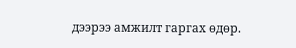дээрээ амжилт гаргах өдөр.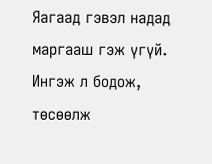Яагаад гэвэл надад маргааш гэж үгүй. Ингэж л бодож, төсөөлж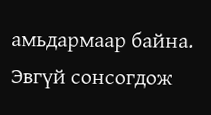амьдармаар байна. Эвгүй сонсогдож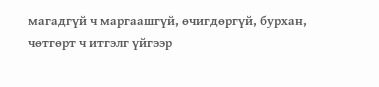магадгүй ч маргаашгүй, өчигдөргүй, бурхан, чөтгөрт ч итгэлг үйгээр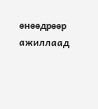өнөөдрөөр ажиллаад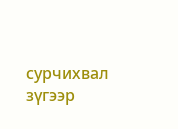сурчихвал зүгээр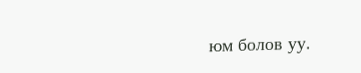юм болов уу.